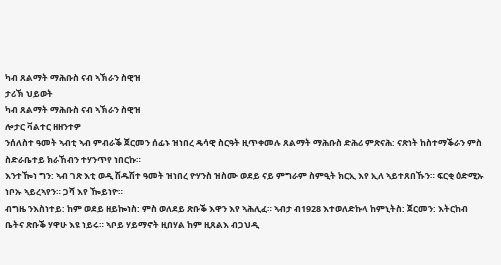ካብ ጸልማት ማሕቡስ ናብ ኣኽራን ስዊዝ
ታሪኽ ህይወት
ካብ ጸልማት ማሕቡስ ናብ ኣኽራን ስዊዝ
ሎታር ቫልተር ዘዘንተዎ
ንሰለስተ ዓመት ኣብቲ ኣብ ምብራቕ ጀርመን ሰፊኑ ዝነበረ ዴሳዊ ስርዓት ዚጥቀመሉ ጸልማት ማሕቡስ ድሕሪ ምጽናሕ: ናጽነት ከስተማቕራን ምስ ስድራቤተይ ክራኸብን ተሃንጥየ ነበርኩ።
እንተዀነ ግን: ኣብ ገጽ እቲ ወዲ ሽዱሽተ ዓመት ዝነበረ ዮሃንስ ዝስሙ ወደይ ናይ ምግራም ስምዒት ክርኢ እየ ኢለ ኣይተጸበኹን። ፍርቂ ዕድሚኡ ነቦኡ ኣይረኣየን። ጋሻ እየ ዀይነዮ።
ብግዜ ንእስነተይ: ከም ወደይ ዘይኰነስ: ምስ ወለደይ ጽቡቕ እዋን እየ ኣሕሊፈ። ኣብታ ብ1928 እተወለድኩላ ከምኒትስ: ጀርመን: እትርከብ ቤትና ጽቡቕ ሃዋሁ እዩ ነይሩ። ኣቦይ ሃይማኖት ዚበሃል ከም ዚጸልእ ብጋህዲ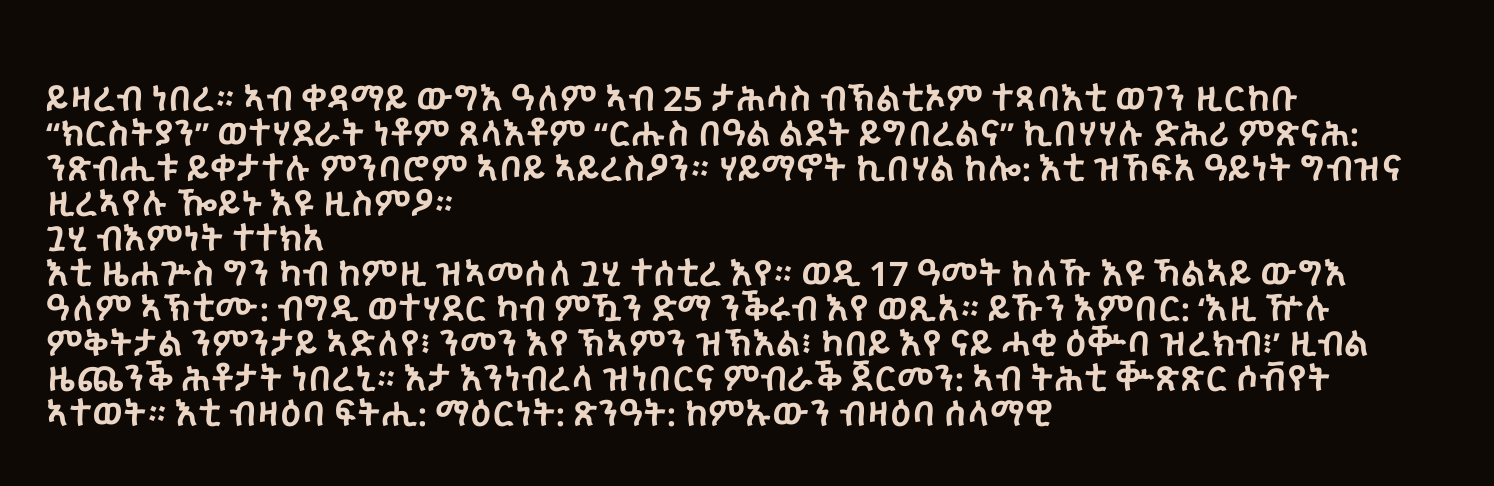ይዛረብ ነበረ። ኣብ ቀዳማይ ውግእ ዓለም ኣብ 25 ታሕሳስ ብኽልቲኦም ተጻባእቲ ወገን ዚርከቡ “ክርስትያን” ወተሃደራት ነቶም ጸላእቶም “ርሑስ በዓል ልደት ይግበረልና” ኪበሃሃሉ ድሕሪ ምጽናሕ: ንጽብሒቱ ይቀታተሉ ምንባሮም ኣቦይ ኣይረስዖን። ሃይማኖት ኪበሃል ከሎ: እቲ ዝኸፍአ ዓይነት ግብዝና ዚረኣየሉ ዀይኑ እዩ ዚስምዖ።
ጓሂ ብእምነት ተተክአ
እቲ ዜሐጕስ ግን ካብ ከምዚ ዝኣመሰለ ጓሂ ተሰቲረ እየ። ወዲ 17 ዓመት ከለኹ እዩ ኻልኣይ ውግእ ዓለም ኣኽቲሙ: ብግዲ ወተሃደር ካብ ምዃን ድማ ንቕሩብ እየ ወጺአ። ይኹን እምበር: ‘እዚ ዅሉ ምቅትታል ንምንታይ ኣድለየ፧ ንመን እየ ኽኣምን ዝኽእል፧ ካበይ እየ ናይ ሓቂ ዕቝባ ዝረክብ፧’ ዚብል ዜጨንቕ ሕቶታት ነበረኒ። እታ እንነብረላ ዝነበርና ምብራቕ ጀርመን: ኣብ ትሕቲ ቝጽጽር ሶቭየት ኣተወት። እቲ ብዛዕባ ፍትሒ: ማዕርነት: ጽንዓት: ከምኡውን ብዛዕባ ሰላማዊ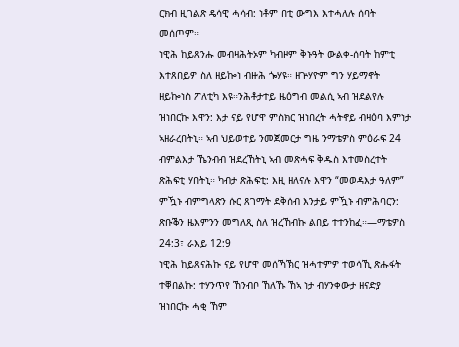ርክብ ዚገልጽ ዴሳዊ ሓሳብ: ነቶም በቲ ውግእ እተሓለሉ ሰባት መሰጦም።
ነዊሕ ከይጸንሑ መብዛሕትኦም ካብዞም ቅኑዓት ውልቀ-ሰባት ከምቲ እተጸበይዎ ስለ ዘይኰነ ብዙሕ ጐሃዩ። ዘጕሃዮም ግን ሃይማኖት ዘይኰነስ ፖለቲካ እዩ።ንሕቶታተይ ዜዕግብ መልሲ ኣብ ዝደልየሉ ዝነበርኩ እዋን: እታ ናይ የሆዋ ምስክር ዝነበረት ሓትኖይ ብዛዕባ እምነታ ኣዘራረበትኒ። ኣብ ህይወተይ ንመጀመርታ ግዜ ንማቴዎስ ምዕራፍ 24 ብምልእታ ኼንብብ ዝደረኸትኒ ኣብ መጽሓፍ ቅዱስ እተመስረተት ጽሕፍቲ ሃበትኒ። ካብታ ጽሕፍቲ: እዚ ዘለናሉ እዋን “መወዳእታ ዓለም” ምዃኑ ብምግላጽን ሱር ጸገማት ደቅሰብ እንታይ ምዃኑ ብምሕባርን: ጽቡቕን ዜእምንን መግለጺ ስለ ዝረኸብኩ ልበይ ተተንከፈ።—ማቴዎስ 24:3፣ ራእይ 12:9
ነዊሕ ከይጸናሕኩ ናይ የሆዋ መሰኻኽር ዝሓተምዎ ተወሳኺ ጽሑፋት ተቐበልኩ: ተሃንጥየ ኸንብቦ ኸለኹ ኸኣ ነታ ብሃንቀውታ ዘናድያ ዝነበርኩ ሓቂ ኸም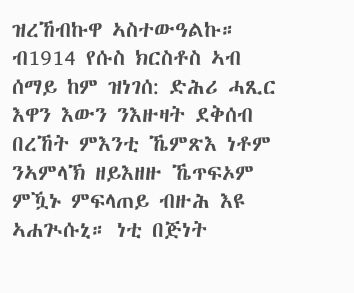ዝረኸብኩዋ ኣስተውዓልኩ። ብ1914 የሱስ ክርስቶስ ኣብ ሰማይ ከም ዝነገሰ: ድሕሪ ሓጺር እዋን እውን ንእዙዛት ደቅሰብ በረኸት ምእንቲ ኼምጽእ ነቶም ንኣምላኽ ዘይእዘዙ ኼጥፍኦም ምዃኑ ምፍላጠይ ብዙሕ እዩ ኣሐጒሱኒ። ነቲ በጅነት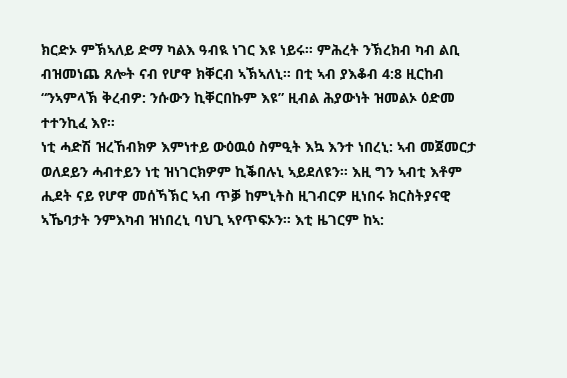ክርድኦ ምኽኣለይ ድማ ካልእ ዓብዪ ነገር እዩ ነይሩ። ምሕረት ንኽረክብ ካብ ልቢ ብዝመነጨ ጸሎት ናብ የሆዋ ክቐርብ ኣኽኣለኒ። በቲ ኣብ ያእቆብ 4:8 ዚርከብ “ንኣምላኽ ቅረብዎ: ንሱውን ኪቐርበኩም እዩ” ዚብል ሕያውነት ዝመልኦ ዕድመ ተተንኪፈ እየ።
ነቲ ሓድሽ ዝረኸብክዎ እምነተይ ውዕዉዕ ስምዒት እኳ እንተ ነበረኒ: ኣብ መጀመርታ ወለደይን ሓብተይን ነቲ ዝነገርክዎም ኪቕበሉኒ ኣይደለዩን። እዚ ግን ኣብቲ እቶም ሒደት ናይ የሆዋ መሰኻኽር ኣብ ጥቓ ከምኒትስ ዚገብርዎ ዚነበሩ ክርስትያናዊ ኣኼባታት ንምእካብ ዝነበረኒ ባህጊ ኣየጥፍኦን። እቲ ዜገርም ከኣ: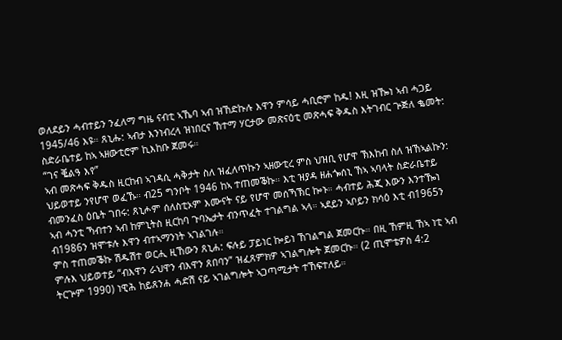ወለደይን ሓብተይን ንፈለማ ግዜ ናብቲ ኣኼባ ኣብ ዝኸድኩሉ እዋን ምሳይ ሓቢሮም ከዱ! እዚ ዝዀነ ኣብ ሓጋይ 1945/46 እዩ። ጸኒሑ: ኣብታ እንነብረላ ዝነበርና ኸተማ ሃርታው መጽናዕቲ መጽሓፍ ቅዱስ እትገብር ጕጅለ ቈመት: ስድራቤተይ ከኣ ኣዘውቲሮም ኪእከቡ ጀመሩ።
“ገና ቘልዓ እየ”
ኣብ መጽሓፍ ቅዱስ ዚርከብ ኣገዳሲ ሓቅታት ስለ ዝፈለጥኩን ኣዘውቲረ ምስ ህዝቢ የሆዋ ኽእከብ ስለ ዝኸኣልኩን: ህይወተይ ንየሆዋ ወፈኹ። ብ25 ግንቦት 1946 ከኣ ተጠመቕኩ። እቲ ዝያዳ ዘሐጐሰኒ ኸኣ ኣባላት ስድራቤተይ ብመንፈስ ዕቤት ገበሩ: ጸኒሖም ሰለስቲኦም እሙናት ናይ የሆዋ መሰኻኽር ኰኑ። ሓብተይ ሕጂ እውን እንተዀነ ኣብ ሓንቲ ኻብተን ኣብ ከምኒትስ ዚርከባ ጉባኤታት ብንጥፈት ተገልግል ኣላ። ኣደይን ኣቦይን ክሳዕ እቲ ብ1965ን ብ1986ን ዝሞቱሉ እዋን ብተኣማንነት ኣገልገሉ።
ምስ ተጠመቕኩ ሽዱሽተ ወርሒ ዚኸውን ጸኒሐ: ፍሉይ ፓይነር ኰይነ ኸገልግል ጀመርኩ። በዚ ኸምዚ ኸኣ ነቲ ኣብ ምሉእ ህይወተይ “ብእዋን ራህዋን ብእዋን ጸበባን” ዝፈጸምክዎ ኣገልግሎት ጀመርኩ። (2 ጢሞቴዎስ 4:2 ትርጕም 1990) ነዊሕ ከይጸንሐ ሓድሽ ናይ ኣገልግሎት ኣጋጣሚታት ተኸፍተለይ።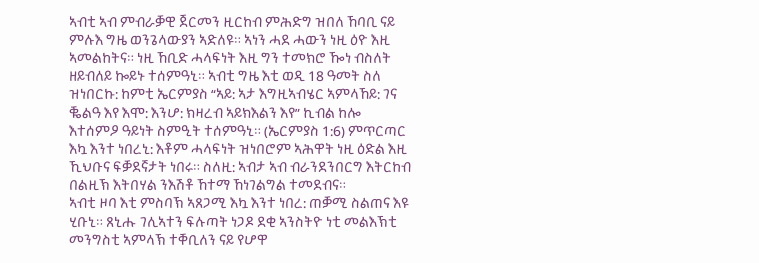ኣብቲ ኣብ ምብራቓዊ ጀርመን ዚርከብ ምሕድግ ዝበለ ኸባቢ ናይ ምሉእ ግዜ ወንጌላውያን ኣድለዩ። ኣነን ሓደ ሓውን ነዚ ዕዮ እዚ ኣመልከትና። ነዚ ኸቢድ ሓላፍነት እዚ ግን ተመክሮ ዀነ ብስለት ዘይብለይ ኰይኑ ተሰምዓኒ። ኣብቲ ግዜ እቲ ወዲ 18 ዓመት ስለ ዝነበርኩ: ከምቲ ኤርምያስ “ኣይ: ኣታ እግዚኣብሄር ኣምላኸይ: ገና ቘልዓ እየ እሞ: እንሆ: ክዛረብ ኣይክእልን እየ” ኪብል ከሎ እተሰምዖ ዓይነት ስምዒት ተሰምዓኒ። (ኤርምያስ 1:6) ምጥርጣር እኳ እንተ ነበረኒ: እቶም ሓላፍነት ዝነበሮም ኣሕዋት ነዚ ዕድል እዚ ኺህቡና ፍቓደኛታት ነበሩ። ስለዚ: ኣብታ ኣብ ብራንደንበርግ እትርከብ በልዚኽ እትበሃል ንእሽቶ ኸተማ ኸነገልግል ተመደብና።
ኣብቲ ዞባ እቲ ምስባኽ ኣጸጋሚ እኳ እንተ ነበረ: ጠቓሚ ስልጠና እዩ ሂቡኒ። ጸኒሑ ገሊኣተን ፍሉጣት ነጋዶ ደቂ ኣንስትዮ ነቲ መልእኽቲ መንግስቲ ኣምላኽ ተቐቢለን ናይ የሆዋ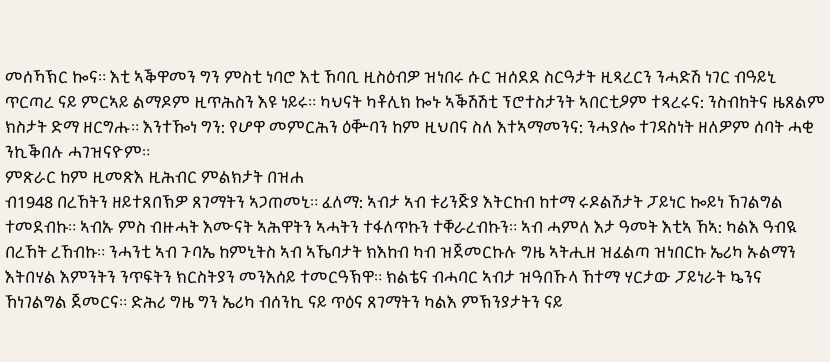መሰኻኽር ኰና። እቲ ኣቕዋመን ግን ምስቲ ነባሮ እቲ ኸባቢ ዚስዕብዎ ዝነበሩ ሱር ዝሰደደ ስርዓታት ዚጻረርን ንሓድሽ ነገር ብዓይኒ ጥርጣረ ናይ ምርኣይ ልማዶም ዚጥሕስን እዩ ነይሩ። ካህናት ካቶሊክ ኰኑ ኣቕሽሽቲ ፕሮተስታንት ኣበርቲዖም ተጻረሩና: ንስብከትና ዜጸልም ክስታት ድማ ዘርግሑ። እንተዀነ ግን: የሆዋ መምርሕን ዕቝባን ከም ዚህበና ስለ እተኣማመንና: ንሓያሎ ተገዳስነት ዘለዎም ሰባት ሓቂ ንኪቕበሉ ሓገዝናዮም።
ምጽራር ከም ዚመጽእ ዚሕብር ምልክታት በዝሐ
ብ1948 በረኸትን ዘይተጸበኽዎ ጸገማትን ኣጋጠመኒ። ፈለማ: ኣብታ ኣብ ቱሪንጅያ እትርከብ ከተማ ሩዶልሽታት ፓይነር ኰይነ ኸገልግል ተመደብኩ። ኣብኡ ምስ ብዙሓት እሙናት ኣሕዋትን ኣሓትን ተፋለጥኩን ተቐራረብኩን። ኣብ ሓምለ እታ ዓመት እቲኣ ኸኣ: ካልእ ዓብዪ በረኸት ረኸብኩ። ንሓንቲ ኣብ ጉባኤ ከምኒትስ ኣብ ኣኼባታት ክእከብ ካብ ዝጀመርኩሉ ግዜ ኣትሒዘ ዝፈልጣ ዝነበርኩ ኤሪካ ኡልማን እትበሃል እምንትን ንጥፍትን ክርስትያን መንእሰይ ተመርዓኽዋ። ክልቴና ብሓባር ኣብታ ዝዓበኹላ ኸተማ ሃርታው ፓይነራት ኴንና ኸነገልግል ጀመርና። ድሕሪ ግዜ ግን ኤሪካ ብሰንኪ ናይ ጥዕና ጸገማትን ካልእ ምኽንያታትን ናይ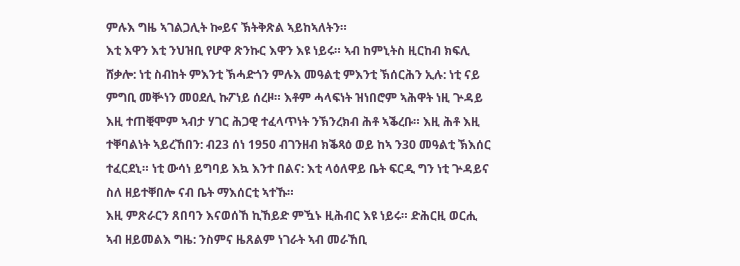ምሉእ ግዜ ኣገልጋሊት ኰይና ኽትቅጽል ኣይከኣለትን።
እቲ እዋን እቲ ንህዝቢ የሆዋ ጽንኩር እዋን እዩ ነይሩ። ኣብ ከምኒትስ ዚርከብ ክፍሊ ሸቃሎ: ነቲ ስብከት ምእንቲ ኽሓድጎን ምሉእ መዓልቲ ምእንቲ ኽሰርሕን ኢሉ: ነቲ ናይ ምግቢ መቝነን መዐደሊ ኩፖነይ ሰረዞ። እቶም ሓላፍነት ዝነበሮም ኣሕዋት ነዚ ጕዳይ እዚ ተጠቒሞም ኣብታ ሃገር ሕጋዊ ተፈላጥነት ንኽንረክብ ሕቶ ኣቕረቡ። እዚ ሕቶ እዚ ተቐባልነት ኣይረኸበን: ብ23 ሰነ 1950 ብገንዘብ ክቕጻዕ ወይ ከኣ ን30 መዓልቲ ኽእሰር ተፈርደኒ። ነቲ ውሳነ ይግባይ እኳ እንተ በልና: እቲ ላዕለዋይ ቤት ፍርዲ ግን ነቲ ጕዳይና ስለ ዘይተቐበሎ ናብ ቤት ማእሰርቲ ኣተኹ።
እዚ ምጽራርን ጸበባን እናወሰኸ ኪኸይድ ምዃኑ ዚሕብር እዩ ነይሩ። ድሕርዚ ወርሒ ኣብ ዘይመልእ ግዜ: ንስምና ዜጸልም ነገራት ኣብ መራኸቢ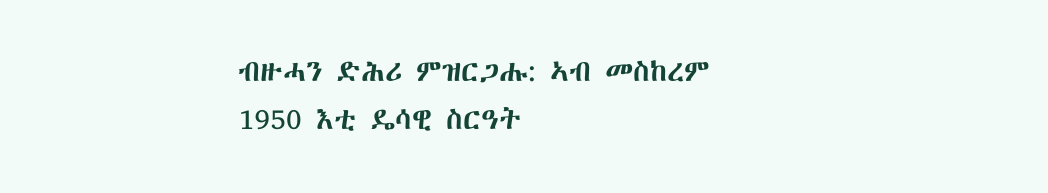ብዙሓን ድሕሪ ምዝርጋሑ: ኣብ መስከረም 1950 እቲ ዴሳዊ ስርዓት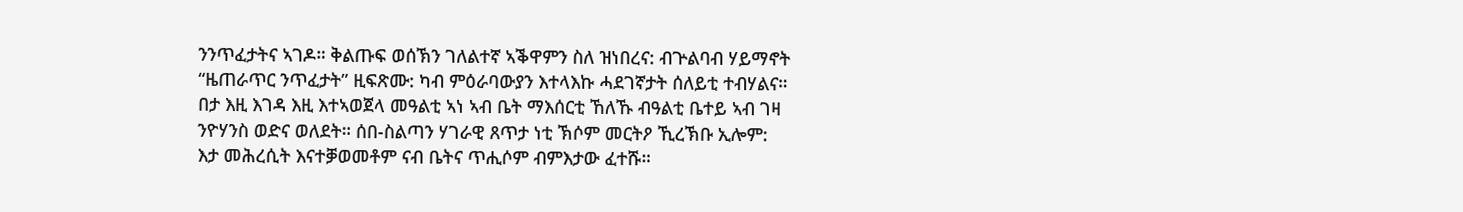ንንጥፈታትና ኣገዶ። ቅልጡፍ ወሰኽን ገለልተኛ ኣቕዋምን ስለ ዝነበረና: ብጕልባብ ሃይማኖት “ዜጠራጥር ንጥፈታት” ዚፍጽሙ: ካብ ምዕራባውያን እተላእኩ ሓደገኛታት ሰለይቲ ተብሃልና። በታ እዚ እገዳ እዚ እተኣወጀላ መዓልቲ ኣነ ኣብ ቤት ማእሰርቲ ኸለኹ ብዓልቲ ቤተይ ኣብ ገዛ ንዮሃንስ ወድና ወለደት። ሰበ-ስልጣን ሃገራዊ ጸጥታ ነቲ ኽሶም መርትዖ ኺረኽቡ ኢሎም: እታ መሕረሲት እናተቓወመቶም ናብ ቤትና ጥሒሶም ብምእታው ፈተሹ።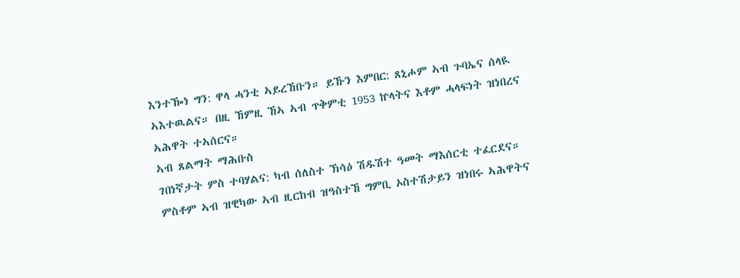እንተዀነ ግን: ዋላ ሓንቲ ኣይረኸቡን። ይኹን እምበር: ጸኒሖም ኣብ ጉባኤና ሰላዪ ኣእተዉልና። በዚ ኸምዚ ኸኣ ኣብ ጥቅምቲ 1953 ኵላትና እቶም ሓላፍነት ዝነበረና ኣሕዋት ተኣሰርና።
ኣብ ጸልማት ማሕቡስ
ገበነኛታት ምስ ተባሃልና: ካብ ሰለስተ ኽሳዕ ሽዱሽተ ዓመት ማእሰርቲ ተፈርደና። ምስቶም ኣብ ዝዊካው ኣብ ዚርከብ ዝዓስተኸ ግምቢ ኦስተሽታይን ዝነበሩ ኣሕዋትና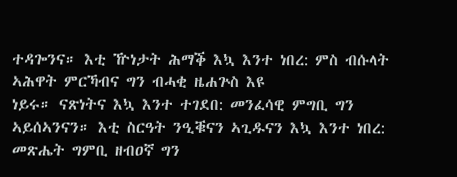ተዳጐንና። እቲ ዅነታት ሕማቕ እኳ እንተ ነበረ: ምስ ብሱላት ኣሕዋት ምርኻብና ግን ብሓቂ ዜሐጕስ እዩ
ነይሩ። ናጽነትና እኳ እንተ ተገደበ: መንፈሳዊ ምግቢ ግን ኣይሰኣንናን። እቲ ስርዓት ንዒቑናን ኣጊዱናን እኳ እንተ ነበረ: መጽሔት ግምቢ ዘብዐኛ ግን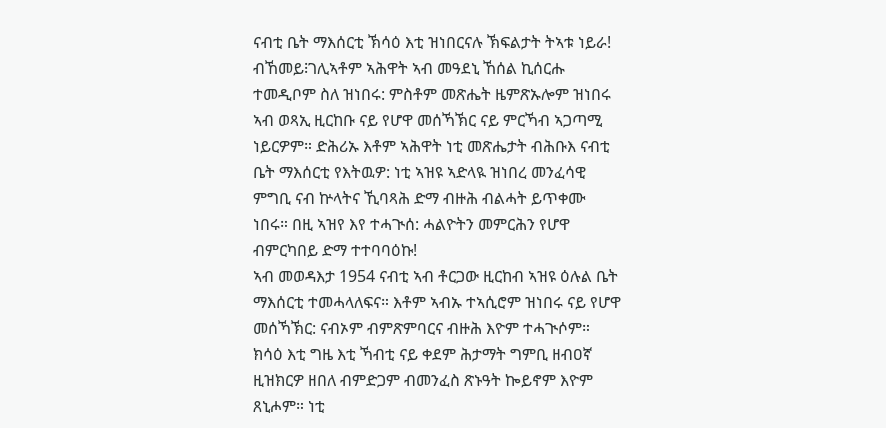ናብቲ ቤት ማእሰርቲ ኽሳዕ እቲ ዝነበርናሉ ኽፍልታት ትኣቱ ነይራ! ብኸመይ፧ገሊኣቶም ኣሕዋት ኣብ መዓደኒ ኸሰል ኪሰርሑ ተመዲቦም ስለ ዝነበሩ: ምስቶም መጽሔት ዜምጽኡሎም ዝነበሩ ኣብ ወጻኢ ዚርከቡ ናይ የሆዋ መሰኻኽር ናይ ምርኻብ ኣጋጣሚ ነይርዎም። ድሕሪኡ እቶም ኣሕዋት ነቲ መጽሔታት ብሕቡእ ናብቲ ቤት ማእሰርቲ የእትዉዎ: ነቲ ኣዝዩ ኣድላዪ ዝነበረ መንፈሳዊ ምግቢ ናብ ኵላትና ኺባጻሕ ድማ ብዙሕ ብልሓት ይጥቀሙ ነበሩ። በዚ ኣዝየ እየ ተሓጒሰ: ሓልዮትን መምርሕን የሆዋ ብምርካበይ ድማ ተተባባዕኩ!
ኣብ መወዳእታ 1954 ናብቲ ኣብ ቶርጋው ዚርከብ ኣዝዩ ዕሉል ቤት ማእሰርቲ ተመሓላለፍና። እቶም ኣብኡ ተኣሲሮም ዝነበሩ ናይ የሆዋ መሰኻኽር: ናብኦም ብምጽምባርና ብዙሕ እዮም ተሓጒሶም። ክሳዕ እቲ ግዜ እቲ ኻብቲ ናይ ቀደም ሕታማት ግምቢ ዘብዐኛ ዚዝክርዎ ዘበለ ብምድጋም ብመንፈስ ጽኑዓት ኰይኖም እዮም ጸኒሖም። ነቲ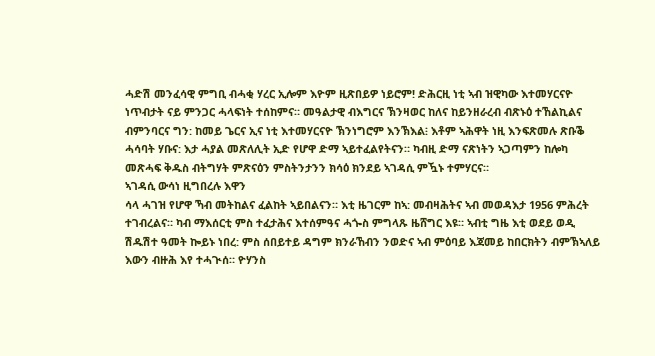ሓድሽ መንፈሳዊ ምግቢ ብሓቂ ሃረር ኢሎም እዮም ዚጽበይዎ ነይሮም! ድሕርዚ ነቲ ኣብ ዝዊካው እተመሃርናዮ ነጥብታት ናይ ምንጋር ሓላፍነት ተሰከምና። መዓልታዊ ብእግርና ኽንዛወር ከለና ከይንዘራረብ ብጽኑዕ ተኸልኪልና ብምንባርና ግን: ከመይ ጌርና ኢና ነቲ እተመሃርናዮ ኽንነግሮም እንኽእል፧ እቶም ኣሕዋት ነዚ እንፍጽመሉ ጽቡቕ ሓሳባት ሃቡና: እታ ሓያል መጽለሊት ኢድ የሆዋ ድማ ኣይተፈልየትናን። ካብዚ ድማ ናጽነትን ኣጋጣምን ከሎካ መጽሓፍ ቅዱስ ብትግሃት ምጽናዕን ምስትንታንን ክሳዕ ክንደይ ኣገዳሲ ምዃኑ ተምሃርና።
ኣገዳሲ ውሳነ ዚግበረሉ እዋን
ሳላ ሓገዝ የሆዋ ኻብ መትከልና ፈልከት ኣይበልናን። እቲ ዜገርም ከኣ: መብዛሕትና ኣብ መወዳእታ 1956 ምሕረት ተገብረልና። ካብ ማእሰርቲ ምስ ተፈታሕና እተሰምዓና ሓጐስ ምግላጹ ዜሸግር እዩ። ኣብቲ ግዜ እቲ ወደይ ወዲ ሽዱሽተ ዓመት ኰይኑ ነበረ: ምስ ሰበይተይ ዳግም ክንራኸብን ንወድና ኣብ ምዕባይ እጃመይ ከበርክትን ብምኽኣለይ እውን ብዙሕ እየ ተሓጒሰ። ዮሃንስ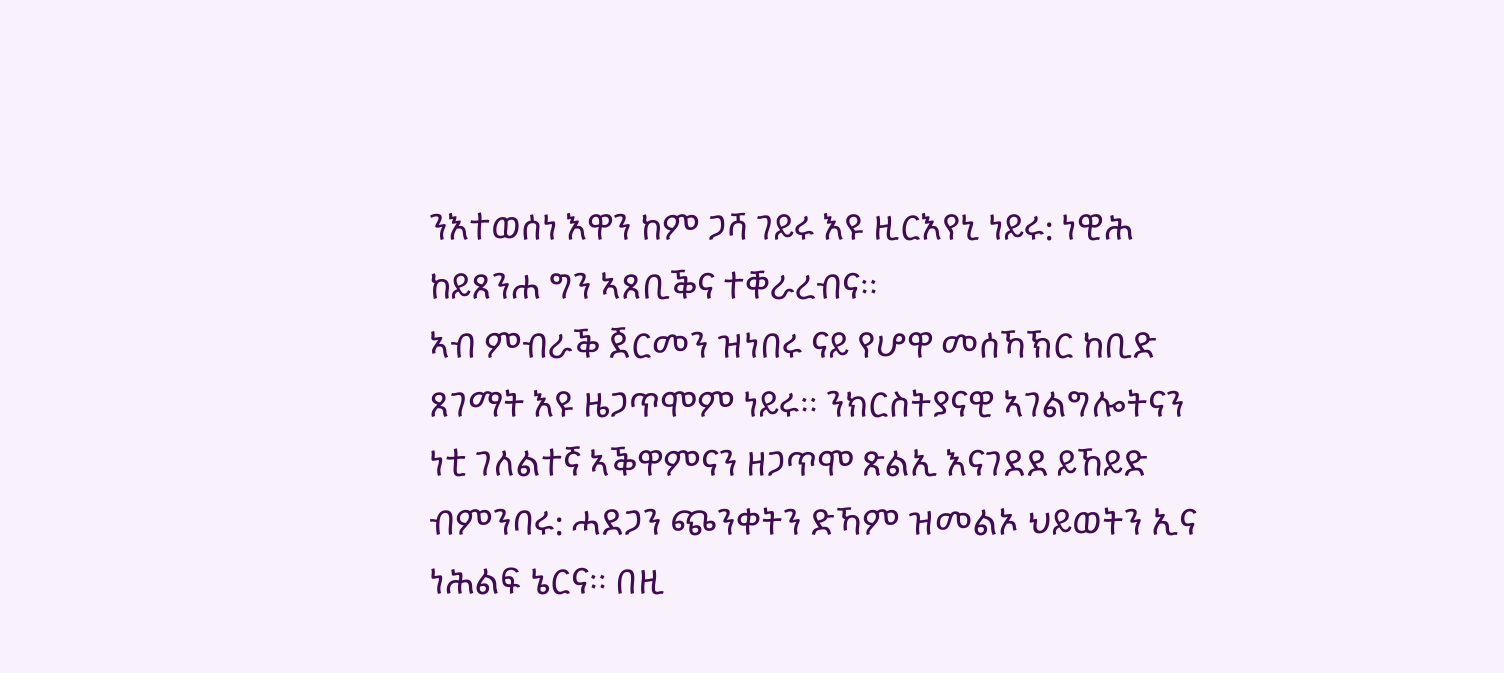ንእተወሰነ እዋን ከም ጋሻ ገይሩ እዩ ዚርእየኒ ነይሩ: ነዊሕ ከይጸንሐ ግን ኣጸቢቕና ተቐራረብና።
ኣብ ምብራቕ ጀርመን ዝነበሩ ናይ የሆዋ መሰኻኽር ከቢድ ጸገማት እዩ ዜጋጥሞም ነይሩ። ንክርስትያናዊ ኣገልግሎትናን ነቲ ገለልተኛ ኣቕዋምናን ዘጋጥሞ ጽልኢ እናገደደ ይኸይድ ብምንባሩ: ሓደጋን ጭንቀትን ድኻም ዝመልኦ ህይወትን ኢና ነሕልፍ ኔርና። በዚ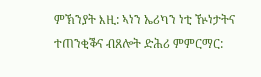ምኽንያት እዚ: ኣነን ኤሪካን ነቲ ዅነታትና ተጠንቂቕና ብጸሎት ድሕሪ ምምርማር: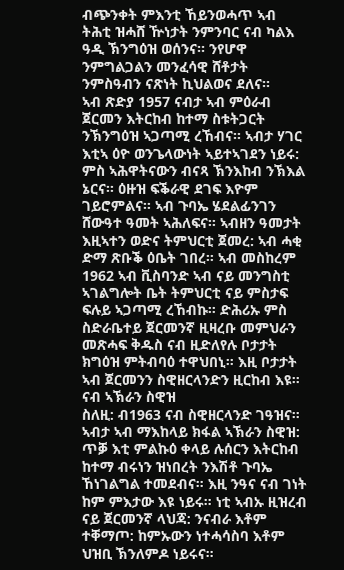ብጭንቀት ምእንቲ ኸይንወሓጥ ኣብ ትሕቲ ዝሓሸ ዅነታት ንምንባር ናብ ካልእ ዓዲ ኽንግዕዝ ወሰንና። ንየሆዋ ንምግልጋልን መንፈሳዊ ሸቶታት ንምስዓብን ናጽነት ኪህልወና ደለና።
ኣብ ጽድያ 1957 ናብታ ኣብ ምዕራብ ጀርመን እትርከብ ከተማ ስቱትጋርት ንኽንግዕዝ ኣጋጣሚ ረኸብና። ኣብታ ሃገር እቲኣ ዕዮ ወንጌላውነት ኣይተኣገደን ነይሩ: ምስ ኣሕዋትናውን ብናጻ ኽንእከብ ንኽእል ኔርና። ዕዙዝ ፍቕራዊ ደገፍ እዮም ገይሮምልና። ኣብ ጉባኤ ሄደልፊንገን ሸውዓተ ዓመት ኣሕለፍና። ኣብዘን ዓመታት እዚኣተን ወድና ትምህርቲ ጀመረ: ኣብ ሓቂ ድማ ጽቡቕ ዕቤት ገበረ። ኣብ መስከረም 1962 ኣብ ቪስባንድ ኣብ ናይ መንግስቲ ኣገልግሎት ቤት ትምህርቲ ናይ ምስታፍ ፍሉይ ኣጋጣሚ ረኸብኩ። ድሕሪኡ ምስ ስድራቤተይ ጀርመንኛ ዚዛረቡ መምህራን መጽሓፍ ቅዱስ ናብ ዚድለየሉ ቦታታት ክግዕዝ ምትብባዕ ተዋህበኒ። እዚ ቦታታት ኣብ ጀርመንን ስዊዘርላንድን ዚርከብ እዩ።
ናብ ኣኽራን ስዊዝ
ስለዚ: ብ1963 ናብ ስዊዘርላንድ ገዓዝና። ኣብታ ኣብ ማእከላይ ክፋል ኣኽራን ስዊዝ: ጥቓ እቲ ምልኩዕ ቀላይ ሉሰርን እትርከብ ከተማ ብሩነን ዝነበረት ንእሽቶ ጉባኤ ኸነገልግል ተመደብና። እዚ ንዓና ናብ ገነት ከም ምእታው እዩ ነይሩ። ነቲ ኣብኡ ዚዝረብ ናይ ጀርመንኛ ላህጃ: ንናብራ እቶም ተቐማጦ: ከምኡውን ነተሓሳስባ እቶም ህዝቢ ኽንለምዶ ነይሩና።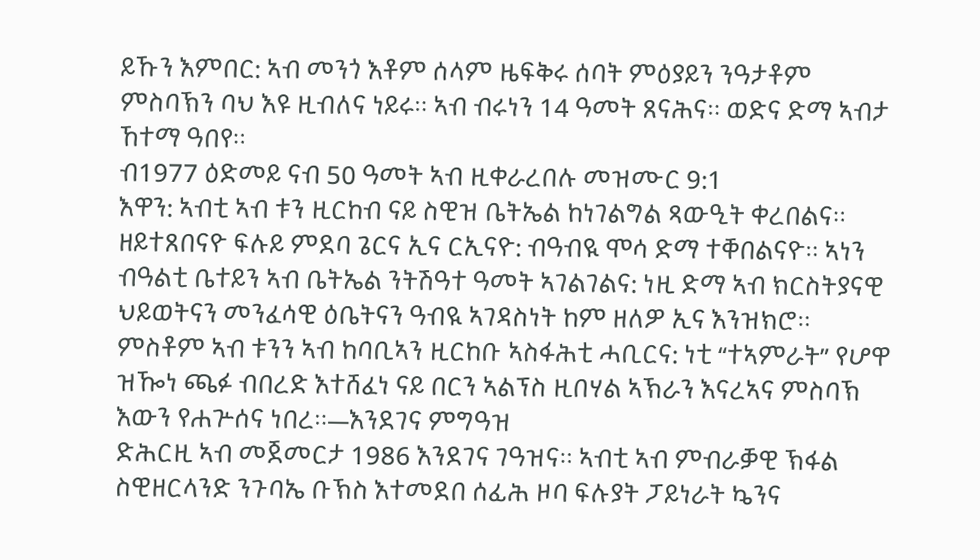ይኹን እምበር: ኣብ መንጎ እቶም ሰላም ዜፍቅሩ ሰባት ምዕያይን ንዓታቶም ምስባኽን ባህ እዩ ዚብለና ነይሩ። ኣብ ብሩነን 14 ዓመት ጸናሕና። ወድና ድማ ኣብታ ኸተማ ዓበየ።
ብ1977 ዕድመይ ናብ 50 ዓመት ኣብ ዚቀራረበሉ መዝሙር 9:1
እዋን: ኣብቲ ኣብ ቱን ዚርከብ ናይ ስዊዝ ቤትኤል ከነገልግል ጻውዒት ቀረበልና። ዘይተጸበናዮ ፍሉይ ምደባ ጌርና ኢና ርኢናዮ: ብዓብዪ ሞሳ ድማ ተቐበልናዮ። ኣነን ብዓልቲ ቤተይን ኣብ ቤትኤል ንትሽዓተ ዓመት ኣገልገልና: ነዚ ድማ ኣብ ክርስትያናዊ ህይወትናን መንፈሳዊ ዕቤትናን ዓብዪ ኣገዳስነት ከም ዘለዎ ኢና እንዝክሮ። ምስቶም ኣብ ቱንን ኣብ ከባቢኣን ዚርከቡ ኣስፋሕቲ ሓቢርና: ነቲ “ተኣምራት” የሆዋ ዝዀነ ጫፉ ብበረድ እተሸፈነ ናይ በርን ኣልፕስ ዚበሃል ኣኽራን እናረኣና ምስባኽ እውን የሐጕሰና ነበረ።—እንደገና ምግዓዝ
ድሕርዚ ኣብ መጀመርታ 1986 እንደገና ገዓዝና። ኣብቲ ኣብ ምብራቓዊ ኽፋል ስዊዘርላንድ ንጉባኤ ቡኽስ እተመደበ ሰፊሕ ዞባ ፍሉያት ፓይነራት ኴንና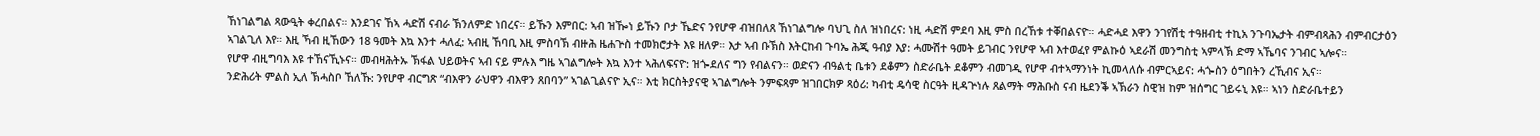ኸነገልግል ጻውዒት ቀረበልና። እንደገና ኸኣ ሓድሽ ናብራ ኽንለምድ ነበረና። ይኹን እምበር: ኣብ ዝዀነ ይኹን ቦታ ኼድና ንየሆዋ ብዝበለጸ ኸነገልግሎ ባህጊ ስለ ዝነበረና: ነዚ ሓድሽ ምደባ እዚ ምስ በረኸቱ ተቐበልናዮ። ሓድሓደ እዋን ንገየሽቲ ተዓዘብቲ ተኪአ ንጉባኤታት ብምብጻሕን ብምብርታዕን ኣገልጊለ እየ። እዚ ኻብ ዚኸውን 18 ዓመት እኳ እንተ ሓለፈ: ኣብዚ ኸባቢ እዚ ምስባኽ ብዙሕ ዜሐጕስ ተመክሮታት እዩ ዘለዎ። እታ ኣብ ቡኽስ እትርከብ ጉባኤ ሕጂ ዓብያ እያ: ሓሙሽተ ዓመት ይገብር ንየሆዋ ኣብ እተወፈየ ምልኩዕ ኣደራሽ መንግስቲ ኣምላኽ ድማ ኣኼባና ንገብር ኣሎና።
የሆዋ ብዚግባእ እዩ ተኸናኺኑና። መብዛሕትኡ ኽፋል ህይወትና ኣብ ናይ ምሉእ ግዜ ኣገልግሎት እኳ እንተ ኣሕለፍናዮ: ዝጐደለና ግን የብልናን። ወድናን ብዓልቲ ቤቱን ደቆምን ስድራቤት ደቆምን ብመገዲ የሆዋ ብተኣማንነት ኪመላለሱ ብምርኣይና: ሓጐስን ዕግበትን ረኺብና ኢና።
ንድሕሪት ምልስ ኢለ ኽሓስቦ ኸለኹ: ንየሆዋ ብርግጽ “ብእዋን ራህዋን ብእዋን ጸበባን” ኣገልጊልናዮ ኢና። እቲ ክርስትያናዊ ኣገልግሎት ንምፍጻም ዝገበርክዎ ጻዕሪ: ካብቲ ዴሳዊ ስርዓት ዚዳጕነሉ ጸልማት ማሕቡስ ናብ ዜደንቕ ኣኽራን ስዊዝ ከም ዝሰግር ገይሩኒ እዩ። ኣነን ስድራቤተይን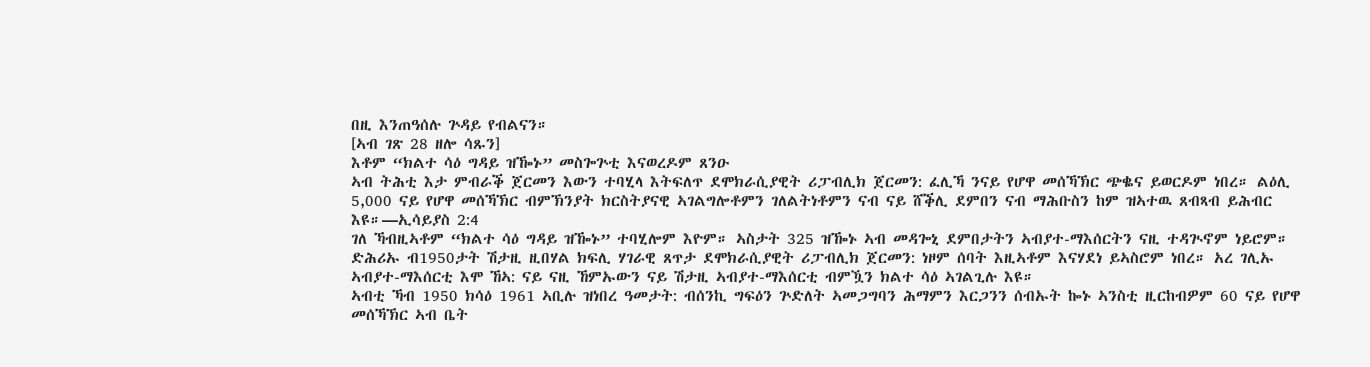በዚ እንጠዓሰሉ ጕዳይ የብልናን።
[ኣብ ገጽ 28 ዘሎ ሳጹን]
እቶም “ክልተ ሳዕ ግዳይ ዝዀኑ” መስጐጕቲ እናወረዶም ጸንዑ
ኣብ ትሕቲ እታ ምብራቕ ጀርመን እውን ተባሂላ እትፍለጥ ደሞክራሲያዊት ሪፓብሊክ ጀርመን: ፈሊኻ ንናይ የሆዋ መሰኻኽር ጭቈና ይወርዶም ነበረ። ልዕሊ 5,000 ናይ የሆዋ መሰኻኽር ብምኽንያት ክርስትያናዊ ኣገልግሎቶምን ገለልትነቶምን ናብ ናይ ሸቕሊ ደምበን ናብ ማሕቡስን ከም ዝኣተዉ ጸብጻብ ይሕብር እዩ።—ኢሳይያስ 2:4
ገለ ኻብዚኣቶም “ክልተ ሳዕ ግዳይ ዝዀኑ” ተባሂሎም እዮም። ኣስታት 325 ዝዀኑ ኣብ መዳጐኒ ደምበታትን ኣብያተ-ማእሰርትን ናዚ ተዳጒኖም ነይሮም። ድሕሪኡ ብ1950ታት ሽታዚ ዚበሃል ክፍሊ ሃገራዊ ጸጥታ ደሞክራሲያዊት ሪፓብሊክ ጀርመን: ነዞም ሰባት እዚኣቶም እናሃደነ ይኣስሮም ነበረ። አረ ገሊኡ ኣብያተ-ማእሰርቲ እሞ ኸኣ: ናይ ናዚ ኸምኡውን ናይ ሽታዚ ኣብያተ-ማእሰርቲ ብምዃን ክልተ ሳዕ ኣገልጊሉ እዩ።
ኣብቲ ኻብ 1950 ክሳዕ 1961 ኣቢሉ ዝነበረ ዓመታት: ብሰንኪ ግፍዕን ጕድለት ኣመጋግባን ሕማምን እርጋንን ሰብኡት ኰኑ ኣንስቲ ዚርከብዎም 60 ናይ የሆዋ መሰኻኽር ኣብ ቤት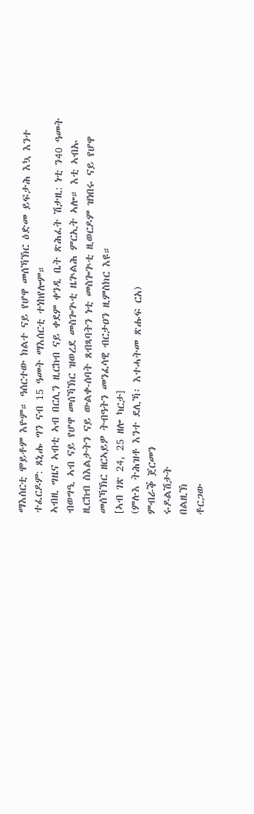ማእሰርቲ ሞይቶም እዮም። ዓሰርተው ክልተ ናይ የሆዋ መሰኻኽር ዕድመ ይፍታሕ እኳ እንተ ተፈርዶም: ጸኒሑ ግን ናብ 15 ዓመት ማእሰርቲ ተነከየሎም።
ኣብዚ ግዜና ኣብቲ ኣብ በርሊን ዚርከብ ናይ ቀደም ቀንዲ ቤት ጽሕፈት ሽታዚ: ነቲ ን40 ዓመት ብወግዒ ኣብ ናይ የሆዋ መሰኻኽር ዝወረደ መስጐጕቲ ዜጕልሕ ምርኢት ኣሎ። እቲ ኣብኡ ዚርከብ ስእልታትን ናይ ውልቀ-ሰባት ጸብጻባትን ነቲ መስጐጕቲ ዚወርዶም ዝነበሩ ናይ የሆዋ መሰኻኽር ዘርኣይዎ ትብዓትን መንፈሳዊ ብርታዐን ዚምስክር እዩ።
[ኣብ ገጽ 24, 25 ዘሎ ካርታ]
(ምሉእ ትሕዝቶ እንተ ደሊኻ፡ እተሓትመ ጽሑፍ ርአ)
ምብራቕ ጀርመን
ሩዶልሽታት
በልዚኽ
ቶርጋው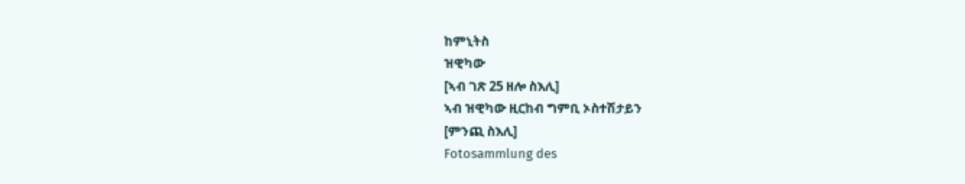ከምኒትስ
ዝዊካው
[ኣብ ገጽ 25 ዘሎ ስእሊ]
ኣብ ዝዊካው ዚርከብ ግምቢ ኦስተሽታይን
[ምንጪ ስእሊ]
Fotosammlung des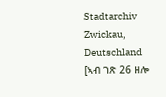Stadtarchiv Zwickau, Deutschland
[ኣብ ገጽ 26 ዘሎ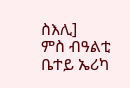ስእሊ]
ምስ ብዓልቲ ቤተይ ኤሪካ